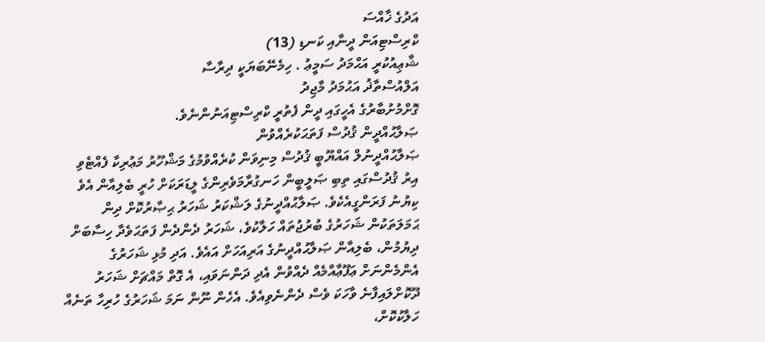އަދުގެ ޚާއްސަ
ކްރިސްޓިއަން ދީނާއި ކަނޑި (13)
ޝާޢިއުކުރީ އަޙްމަދު ސަމީޢު . ހިމެނޭބަޔަކީ ދިރާސާ
އަލްއުސްތާޛު އަޙުމަދު މާޖިދު
ގޮށްމުށުބާރުގެ އެހީގައި ދީން ފެތުރީ ކްރިސްޓިއަނުންނެވެ.
ޞަލާޙުއްދީން ޤުދުސް ފަތަޙަކުރެއްވުން
ޞަލާޙުއްދީނުލް އައްޔޫބީ ޤުދުސް މިނިވަން ކުރެއްވުމުގެ މަޝްހޫރު މަޢުރިކާ ފެއްޓެވި އިރު ޤުދުސްގައި ތިބި ޞަލީބީން ހަނގުރާމަވެރިންގެ ލީޑަރަކަށް ހުރީ ބެލިއާން އެވެ ކިޔުނު ފަރަންގީއެކެވެ. ޞަލާޙުއްދީނުގެ ލަޝްކަރު ޝަހަރު ޙިޞާރުކޮށް ދިން ޙަމަލަތަކުން ޝަހަރުގެ ބުރުޖުތައް ހަލާކުވެ، ޝަހަރު ދެންދެން ފަތަޙަވެދާ ހިސާބަށް ދިޔުމުން، ބެލިއާން ޞަލާޙުއްދީނުގެ އަރިއަހަށް އައެވެ. އަދި މުޅި ޝަހަރުގެ އެންމެންނަށް ޢަފޫޢާއްމެއް ދެއްވުން އެދި ދަންނަވައި، އެ ގޮތް މައްޗަށް ޝަހަރު ދޫކޮށްލައިފާނެ ވާހަކަ ވެސް ދެންނެވިއެވެ. އެހެން ނޫން ނަމަ ޝަހަރުގެ ހުރިހާ ތަނެއް ހަލާކުކޮށް،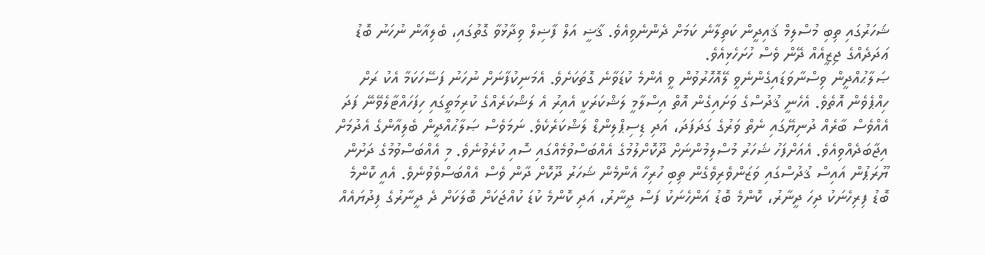ޝަހަރުގައި ތިބި މުސްލިމް ޤައިދީން ކަތިލާނެ ކަމަށް ދެންނެވިއެވެ. ޤާޟީ އަލް ފާޟިލް ވިދާޅުވާ ގޮތުގައި، ބެލިއާން ނުހަނު ބޮޑު ޢަދަދެއްގެ ޖިޒީއެއް ދޭން ވެސް ހުށަހެޅިއެވެ.
ޞަލާޙުއްދީން ވިސްނާވަޑައިގެންނެވީ ލޭއޮހޮރުވުން ވީ އެންމެ ކުޑަވާނެ ގޮތަކަށެވެ. އެމަނިކުފާނަށް ނުހަނު ފަސޭހަކަމާ އެކު ރަށް ހިއްޕެވެން އޮތެވެ. އެހެނީ ޤުދުސްގެ ވަށައިގެން އޮތް އިސްލާމީ ލަޝްކަރަކީ އެއިރު އެ ލަޝްކަރެއްގެ ކުރިމަތީގައި ހިފަހައްޓާލެވޭނޭ ފަދަ އެއްވެސް ބާރެއް ދުނިޔޭގައި ނެތް ވަރުގެ ގަދަފަދަ، އަދި ޑިސިޕްލިންޑް ލަޝްކަރެކެވެ. ނަމަވެސް ޞަލާޙުއްދީން ބެލިއާންގެ އެދުމަށް އިޖާބަދެއްވިއެވެ. އެއަށްފަހު ޝަހަރު މުސްލިމުންނަށް ދޫކޮށްލުމުގެ އެއްބަސްވުމެއްގައި ސޮއި ކުރެވުނެވެ. މި އެއްބަސްވުމުގެ ދަށުން ޔޫރަޕުން އައިސް ޤުދުސްގައި ވަޒަންވެރިވެގެން ތިބި ހުރިހާ އެންމެން ޝަހަރު ދޫކޮށް ދާން ވެސް އެއްބަސްވެވުނެވެ. އެއީ ކޮންމެ ބޮޑު ފިރިހެނަކު ދިހަ ދީނާރު، ކޮންމެ ބޮޑު އަންހެނަކު ފަސް ދީނާރު، އަދި ކޮންމެ ކުޑަ ކުއްޖަކަށް ބޮލަކަށް ދެ ދީނާރުގެ ފިދުޔައެއް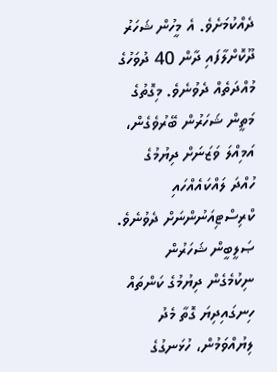ދެއްކުމަށެވެ. އެ މީހުން ޝަހަރު ދޫކޮށްލާފައި ދާން 40 ދުވަހުގެ މުއްދަތެއް ދެވުނެވެ. މިގޮތުގެ މަތީން ޝަހަރުން ބޭރުވެގެން، އަމިއްލަ ވަޒަނަށް ދިޔުމުގެ ހުއްދަ ލައްކައެއްހައި ކްރިސްޓިއަނުންނަށް ދެވުނެވެ.
ޞަލީބީން ޝަހަރުން ނިކުމެގެން ދިޔުމުގެ ކަންތައް ހިނގައިދިޔަ ގޮތާ މެދު ލިޔުއްވަމުން، ހުޅަނގުގެ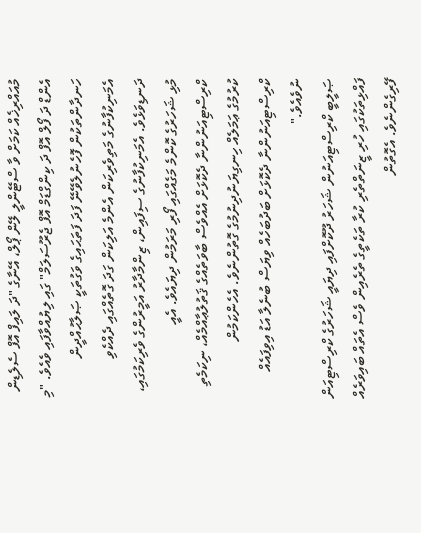މުއައްރިޚެއް ކަމަށް ވާ ސްޓޭންލީ ލޭން ޕޯލް، އޭނާގެ "ދަ ލައިފް އޮފް ސެލެޑިން އެންޑް ދަ ފޯލް އޮފް ދަ ކިންގްޑަމް އޮފް ޖެރޫސަލަމް" ގައި ލިޔުއްވާފައި ވެއެވެ. "މި ހަނދާންތަކުން ފޮހެނުލެވޭނޭ ފަދަ ފަތަޙައިގެ ވަގުތަކީ ޞަލާޙުއްދީން އެމަނިކުފާނުގެ މަތިވެރިކަން އެންމެ އަލިކަން ގަދަ ގޮތެއްގައި ދެއްކެވި ދަނޑިވަޅެވެ. އެމަނިކުފާނުގެ ސިފައިން، ޒިންމާދާރު އަމީރުންގެ ވެރިކަމުގައި، މުޅި ޝަހަރުގެ ކޮންމެ މަގެއްގައި ފޯރި މަރަމުން ދިޔައެވެ. އެއީ ކްރިސްޓިއަނުންނާ ދެކޮޅަށް އެއްވެސް ބާވަތެއްގެ ޤަތުލުޢާއްމެއް، ނިކަމެތި ކުރުމުގެ ޢަމަލެއް ހިނގިޔަނުދިނުމުގެ ގޮތުންނެވެ. އެހެންކަމުން ކްރިސްޓިއަނުންނާ ދެކޮޅަށް ބަދުބަހެއް ވިޔަސް ބުނެލާ އަޑު އިވިފައެއް ނުވެއެވެ."
ޞަލީބީ ކްރިސްޓިއަނުން ޝަހަރު ދޫކޮށްފައި ދިޔައީ ޝަހަރުގެ ކްރިސްޓިއަން ފައްޅިތަކުގައި ހުރި ޒީނަތްތެރި ކުރާ ތަކެތީގެ ތެރެއިން ވެސް އެތައް ބައިވަރެއް ފޭރިގެންނެވެ. އެގޮތުން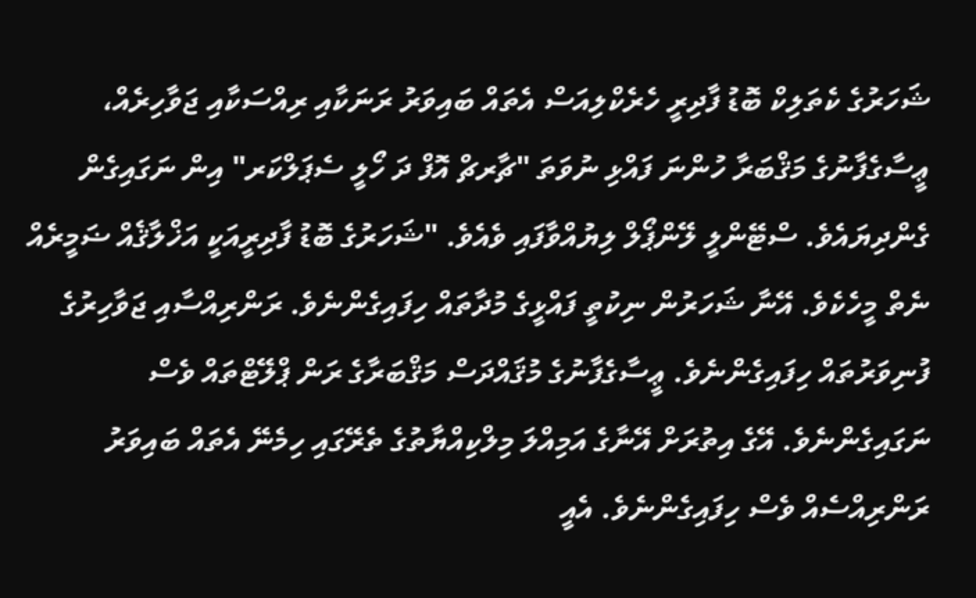ޝަހަރުގެ ކެތަލިކް ބޮޑު ފާދިރީ ހެރެކްލިއަސް އެތައް ބައިވަރު ރަނަކާއި ރިއްސަކާއި ޖަވާހިރެއް، ޢީސާގެފާނުގެ މަޤްބަރާ ހުންނަ ފައްޅި ނުވަތަ "ޗާރޗް އޮފް ދަ ހޯލީ ސެޕަލްކަރ" އިން ނަގައިގެން ގެންދިޔައެވެ. ސްޓޭންލީ ލޭންޕޯލް ލިޔުއްވާފައި ވެއެވެ. "ޝަހަރުގެ ބޮޑު ފާދިރީއަކީ އަޚްލާޤެއް ޟަމީރެއް ނެތް މީހެކެވެ. އޭނާ ޝަހަރުން ނިކުތީ ފައްޅީގެ މުދާތައް ހިފައިގެންނެވެ. ރަންރިއްސާއި ޖަވާހިރުގެ ފުނިވަރުތައް ހިފައިގެންނެވެ. ޢީސާގެފާނުގެ މުޤައްދަސް މަޤްބަރާގެ ރަން ޕްލޭޓްތައް ވެސް ނަގައިގެންނެވެ. އޭގެ އިތުރަށް އޭނާގެ އަމިއްލަ މިލްކިއްޔާތުގެ ތެރޭގައި ހިމެނޭ އެތައް ބައިވަރު ރަންރިއްސެއް ވެސް ހިފައިގެންނެވެ. އެއީ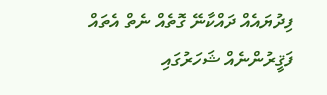ފިދުޔައެއް ދައްކާނޭ ގޮތެއް ނެތް އެތައް ފަޤީރުންނެއް ޝަހަރުގައި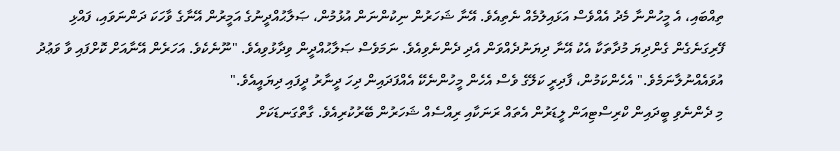ތިއްބައި، އެ މީހުންނާ މެދު އެއްވެސް އަޅައިލުމެއް ނެތިއެވެ. އޭނާ ޝަހަރުން ނިކުންނަން އުޅުމުން، ޞަލާޙުއްދީނުގެ އަމީރުން އޭނާގެ ވާހަކަ ދަންނަވައި، ފައްޅި ފޭރިގަނެގެން ގެންދިޔަ މުދާތަކާ އެކު އޭނާ ދިޔަނުދެއްވަން އެދި ދެންނެވިއެވެ. ނަމަވެސް ޞަލާޙުއްދީން ވިދާޅުވިއެވެ. "ނޫނެކެވެ. އަހަރެން އޭނާއަށް ކޮށްފައި ވާ ވަޢުދު އުވައެއްނުލާނަމެވެ." އެހެންކަމުން، ފާދިރީ ކަލޭގެ ވެސް އެހެން މީހުންނެކޭ އެއްފަދައިން ދިހަ ދީނާރު ދީފައި ދިޔައީއެވެ."
މި ދެންނެވި ބީދައިން ކްރިސްޓިއަން ލީޑަރުން އެތައް ރަނަކާއި ރިއްސެއް ޝަހަރުން ބޭރުކުރިއެވެ. ގާތްގަނޑަކަށް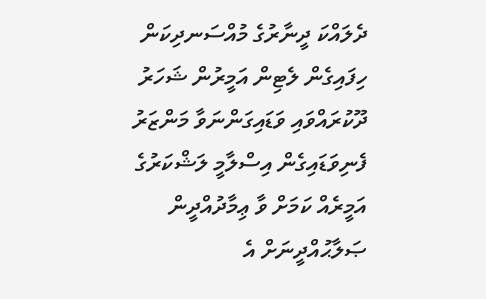ދެލައްކަ ދީނާރުގެ މުއްސަނދިކަން ހިފައިގެން ލެޓިން އަމީރުން ޝަހަރު ދޫކުރައްވައި ވަޑައިގަންނަވާ މަންޒަރު ފެނިވަޑައިގެން އިސްލާމީ ލަޝްކަރުގެ އަމީރެއް ކަމަށް ވާ ޢިމާދުއްދީން ޞަލާޙުއްދީނަށް އެ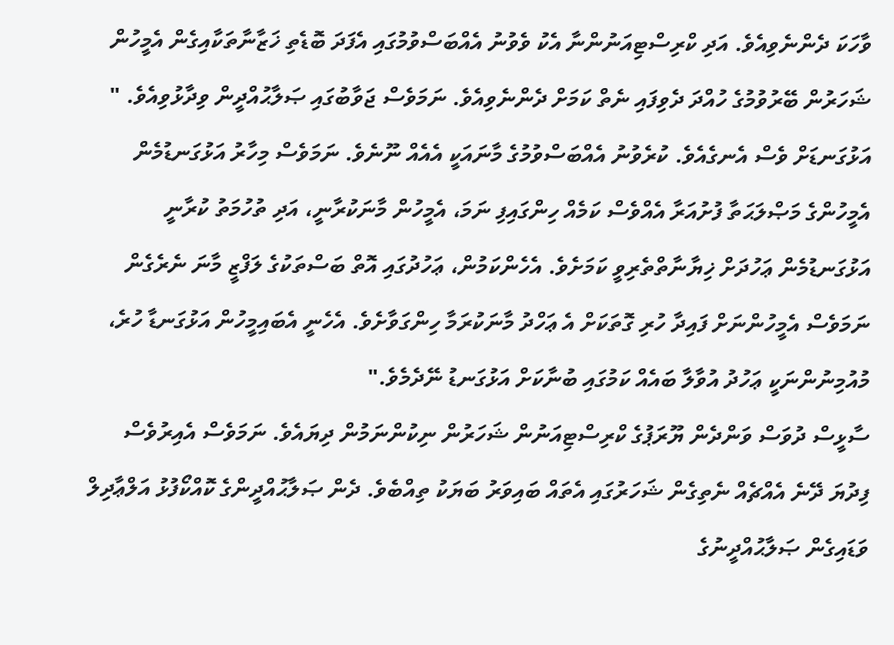ވާހަކަ ދެންނެވިއެވެ. އަދި ކްރިސްޓިއަނުންނާ އެކު ވެވުނު އެއްބަސްވުމުގައި އެފަދަ ބޮޑެތި ޚަޒާނާތަކާއިގެން އެމީހުން ޝަހަރުން ބޭރުވުމުގެ ހުއްދަ ދެވިފައި ނެތް ކަމަށް ދެންނެވިއެވެ. ނަމަވެސް ޖަވާބުގައި ޞަލާޙުއްދީން ވިދާޅުވިއެވެ. " އަޅުގަނޑަށް ވެސް އެނގެއެވެ. ކުރެވުނު އެއްބަސްވުމުގެ މާނައަކީ އެއެއް ނޫނެވެ. ނަމަވެސް މިހާރު އަޅުގަނޑުމެން އެމީހުންގެ މަޞްލަޙަތާ ފުށުއަރާ އެއްވެސް ކަމެއް ހިންގައިފި ނަމަ، އެމީހުން މާނަކުރާނީ، އަދި ތުހުމަތު ކުރާނީ އަޅުގަނޑުމެން ޢަހުދަށް ޚިޔާނާތްތެރިވީ ކަމަށެވެ. އެހެންކަމުން، ޢަހުދުގައި އޮތް ބަސްތަކުގެ ލަފްޒީ މާނަ ނެރެގެން ނަމަވެސް އެމީހުންނަށް ފައިދާ ހުރި ގޮތަކަށް އެ ޢަހްދު މާނަކުރަމާ ހިންގަވާށެވެ. އެހެނީ އެބައިމީހުން އަޅުގަނޑާ ހުރެ، މުއުމިނުންނަކީ ޢަހުދު އުވާލާ ބައެއް ކަމުގައި ބުނާކަށް އަޅުގަނޑު ނޭދެމެވެ."
ސާޅީސް ދުވަސް ވަންދެން ޔޫރަޕުގެ ކްރިސްޓިއަނުން ޝަހަރުން ނިކުންނަމުން ދިޔައެވެ. ނަމަވެސް އެއިރުވެސް ފިދުޔަ ދޭނެ އެއްޗެއް ނެތިގެން ޝަހަރުގައި އެތައް ބައިވަރު ބަޔަކު ތިއްބެވެ. ދެން ޞަލާޙުއްދީންގެ ކޮއްކޯފުޅު އަލްޢާދިލް ވަޑައިގެން ޞަލާޙުއްދީނުގެ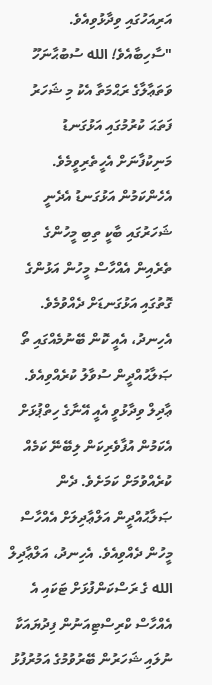އަރިއަހުގައި ވިދާޅުވިއެވެ. "ސާހިބާއެވެ! الله ސުބުޙާނަހޫ ވަތަޢާލާގެ ރަޙްމަތާ އެކު މި ޝަހަރު ފަތަޙަ ކުރުމުގައި އަޅުގަނޑު މަނިކުފާނަށް އެހީތެރިވީމެވެ. އެހެންކަމުން އަޅުގަނޑު އެދެނީ ޝަހަރުގައި ބާކީ ތިބި މީހުންގެ ތެރެއިން އެއްހާސް މީހުން އަޅުންގެ ގޮތުގައި އަޅުގަނޑަށް ދެއްވުމެވެ. އެހިނދު، އެއީ ކޮން ބޭނުމެއްގައި ތޯ ޞަލާޙުއްދީން ސުވާލު ކުރެއްވިއެވެ. ޢާދިލް ވިދާޅުވީ އެއީ އޭނާގެ ހިތްޕުޅަށް އެކަމުން އުފާވެރިކަން ލިބޭނޭ ކަމެއް ކުރެއްވުމަށް ކަމަށެވެ. ދެން ޞަލާޙުއްދީން އަލްޢާދިލަށް އެއްހާސް މީހުން ދެއްވިއެވެ. އެހިނދު، އަލްޢާދިލް الله ގެ ރަސްކަންފުޅަށް ޓަކައި އެ އެއްހާސް ކްރިސްޓިއަނުން ފިދުޔައަކާ ނުލައި ޝަހަރުން ބޭރުވުމުގެ އަމުރުފުޅު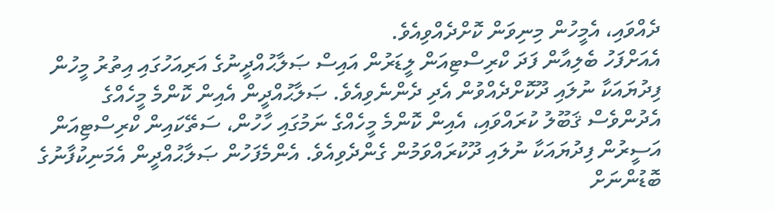ދެއްވައި، އެމީހުން މިނިވަން ކޮށްދެއްވިއެވެ.
އެއަށްފަހު ބެލިއާން ފަދަ ކްރިސްޓިއަން ލީޑަރުން އައިސް ޞަލާޙުއްދީނުގެ އަރިއަހުގައި އިތުރު މީހުން ފިދުޔައަކާ ނުލައި ދޫކޮށްދެއްވުން އެދި ދެންނެވިއެވެ. ޞަލާޙުއްދީން އެއިން ކޮންމެ މީހެއްގެ އެދުންވެސް ޤަބޫލު ކުރައްވައި، އެއިން ކޮންމެ މީހެއްގެ ނަމުގައި ހާހުން، ސަތޭކައިން ކްރިސްޓިއަން އަސީރުން ފިދުޔައަކާ ނުލައި ދޫކުރައްވަމުން ގެންދެވިއެވެ. އެންމެފަހުން ޞަލާޙުއްދީން އެމަނިކުފާނުގެ ބޮޑުންނަށް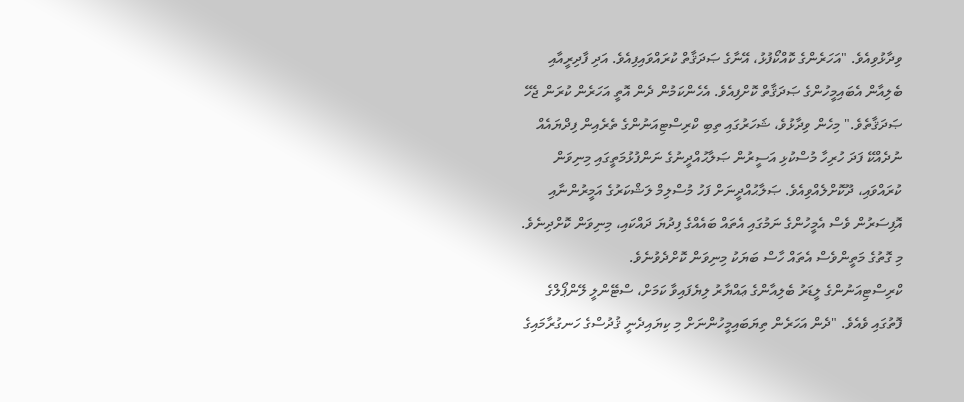ވިދާޅުވިއެވެ. "އަހަރެންގެ ކޮއްކޯފުޅު، އޭނާގެ ޞަދަޤާތް ކުރައްވައިފިއެވެ. އަދި ފާދިރީއާއި ބެލިއާން އެބައިމީހުންގެ ޞަދަޤާތް ކޮށްފިއެވެ. އެހެންކަމުން ދެން އޮތީ އަހަރެން ކުރަން ޖެހޭ ޞަދަޤާތެވެ." މިހެން ވިދާޅުވެ، ޝަހަރުގައި ތިބި ކްރިސްޓިއަނުންގެ ތެރެއިން ފިދްޔައެއް ނުދެއްކޭ ފަދަ ހުރިހާ މުސްކުޅި އަސީރުން ޞަލާޙުއްދީނުގެ ނަންފުޅުމަތީގައި މިނިވަން ކުރައްވައި، ދޫކޮށްލެއްވިއެވެ. ޞަލާޙުއްދީނަށް ފަހު މުސްލިމް ލަޝްކަރުގެ އަމީރުންނާއި އޮފިސަރުން ވެސް އެމީހުންގެ ނަމުގައި އެތައް ބައެއްގެ ފިދުޔަ ދައްކައި، މިނިވަން ކޮށްދިނެވެ. މި ގޮތުގެ މަތީންވެސް އެތައް ހާސް ބަޔަކު މިނިވަން ކޮށްދެވުނެވެ.
ކްރިސްޓިއަނުންގެ ލީޑަރު ބެލިއާންގެ ޢައްޔާރު ލިޔެފައިވާ ކަމަށް، ސްޓޭންލީ ލޭންޕޯލްގެ ފޮތުގައި ވެއެވެ. "ދެން އަހަރެން ތިޔަބައިމީހުންނަށް މި ކިޔައިދެނީ ޤުދުސްގެ ހަނގުރާމައިގެ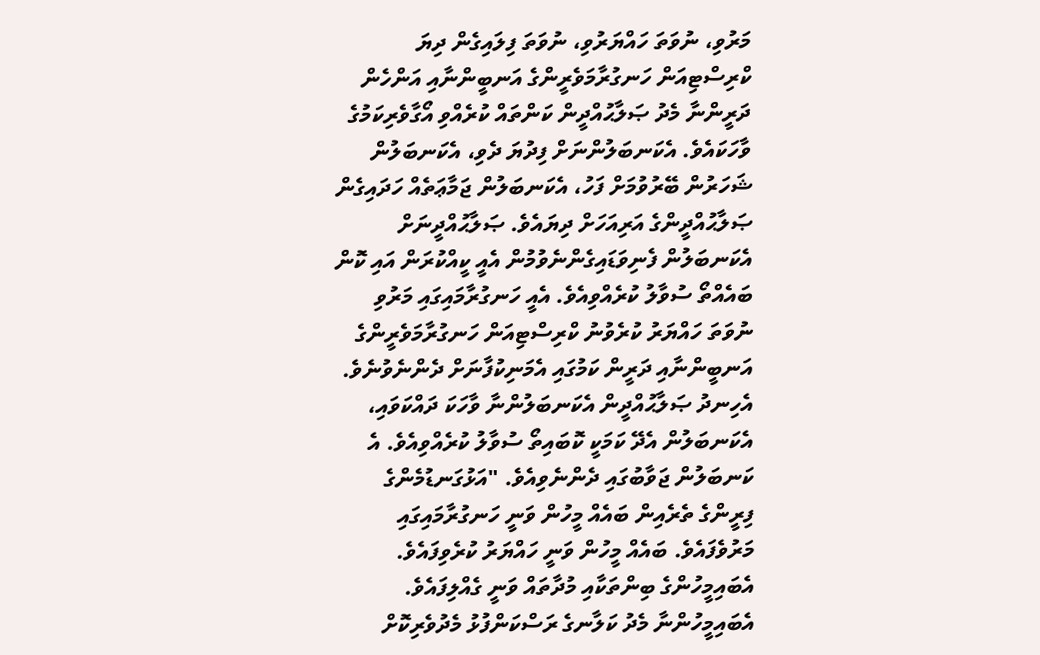މަރުވި، ނުވަތަ ހައްޔަރުވި، ނުވަތަ ފިލައިގެން ދިޔަ ކްރިސްޓިއަން ހަނގުރާމަވެރީންގެ އަނބީންނާއި އަންހެން ދަރީންނާ މެދު ޞަލާޙުއްދީން ކަންތައް ކުރެއްވި އޯގާވެރިކަމުގެ ވާހަކައެވެ. އެކަނބަލުންނަށް ފިދުޔަ ދެވި، އެކަނބަލުން ޝަހަރުން ބޭރުވުމަށް ފަހު، އެކަނބަލުން ޖަމާޢަތެއް ހަދައިގެން ޞަލާޙުއްދީންގެ އަރިއަހަށް ދިޔައެވެ. ޞަލާޙުއްދީނަށް އެކަނބަލުން ފެނިވަޑައިގެންނެވުމުން އެއީ ކީއްކުރަން އައި ކޮން ބައެއްތޯ ސުވާލު ކުރެއްވިއެވެ. އެއީ ހަނގުރާމައިގައި މަރުވި ނުވަތަ ހައްޔަރު ކުރެވުނު ކްރިސްޓިއަން ހަނގުރާމަވެރީންގެ އަނބީންނާއި ދަރީން ކަމުގައި އެމަނިކުފާނަށް ދެންނެވުނެވެ. އެހިނދު ޞަލާޙުއްދީން އެކަނބަލުންނާ ވާހަކަ ދައްކަވައި، އެކަނބަލުން އެދޭ ކަމަކީ ކޮބައިތޯ ސުވާލު ކުރެއްވިއެވެ. އެ ކަނބަލުން ޖަވާބުގައި ދެންނެވިއެވެ. "އަޅުގަނޑުމެންގެ ފިރީންގެ ތެރެއިން ބައެއް މީހުން ވަނީ ހަނގުރާމައިގައި މަރުވެފައެވެ. ބައެއް މީހުން ވަނީ ހައްޔަރު ކުރެވިފައެވެ. އެބައިމީހުންގެ ބިންތަކާއި މުދާތައް ވަނީ ގެއްލިފައެވެ. އެބައިމީހުންނާ މެދު ކަލާނގެ ރަސްކަންފުޅު މެދުވެރިކޮށް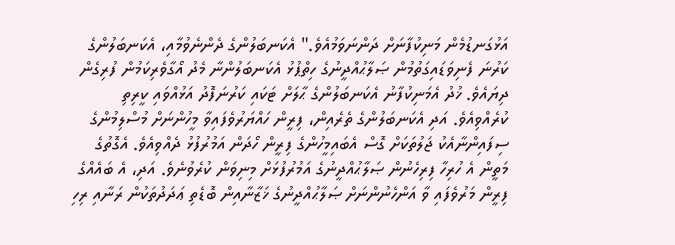އަޅުގަނޑުމެން މަނިކުފާނަށް ދަންނަވަމުއެވެ." އެކަނބަލުންގެ ދެންނެވުމާއި، އެކަނބަލުންގެ ކަރުނަ ފެނިވަޑައިގަތުމުން ޞަލާޙުއްދީނުގެ ހިތްޕުޅު އެކަނބަލުންނާ މެދު އޯގާވެރިކަމުން ފުރިގެން ދިޔައެވެ. ޚުދު އެމަނިކުފާނު އެކަނބަލުންގެ ޙާލަށް ޓަކައި ކަރުނަފޮދު އަޅުއްވައި ކީރިތި ކުރެއްވިއެވެ. އަދި އެކަނބަލުންގެ ތެރެއިން، ފިރީން ހައްޔަރުވެފައިވާ މީހުންނަށް މުސްލިމުންގެ ސިފައިންނާއެކު ޖަލުތަކަށް ގޮސް އެބައިމީހުންގެ ފިރީން ހޯދަން އަމުރުފުޅު ދެއްވިއެވެ. އެގޮތުގެ މަތީން އެ ހުރިހާ ފިރިހެނުން ޞަލާޙުއްދީނުގެ އަމުރުފުޅަށް މިނިވަން ކުރެވުނެވެ. އަދި، އެ ބައެއްގެ ފިރީން މަރުވެފައި ވާ އަންހެނުންނަށް ޞަލާޙުއްދީނުގެ ޚަޒާނާއިން ބޮޑެތި ޢަދަދުތަކުން ރަނާއި ރިހި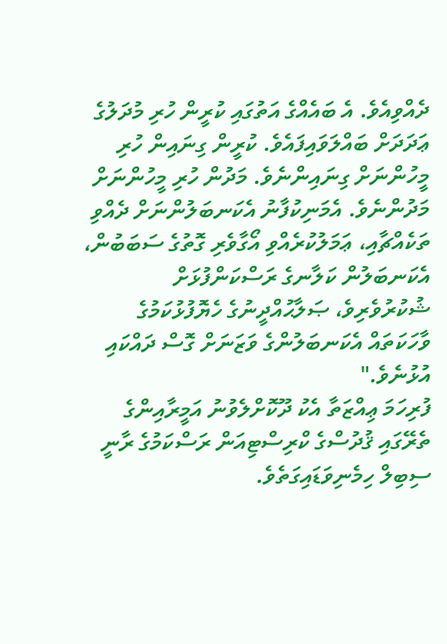ދެއްވިއެވެ. އެ ބައެއްގެ އަތުގައި ކުރީން ހުރި މުދަލުގެ ޢަދަދަށް ބައްލަވައިފައެވެ. ކުރީން ގިނައިން ހުރި މީހުންނަށް ގިނައިންނެވެ. މަދުން ހުރި މީހުންނަށް މަދުންނެވެ. އެމަނިކުފާނު އެކަނބަލުންނަށް ދެއްވި ތަކެއްޗާއި، ޢަމަލުކުރެއްވި އޯގާވެރި ގޮތުގެ ސަބަބުން، އެކަނބަލުން ކަލާނގެ ރަސްކަންފުޅަށް ޝުކުރުވެރިވެ، ޞަލާޙުއްދީނުގެ ހެޔޮފުޅުކަމުގެ ވާހަކަތައް އެކަނބަލުންގެ ވަޒަނަށް ގޮސް ދައްކައި އުޅުނެވެ."
ފުރިހަމަ ޢިއްޒަތާ އެކު ދޫކޮށްލެވުނު އަމީރާއިންގެ ތެރޭގައި ޤުދުސްގެ ކްރިސްޓިއަން ރަސްކަމުގެ ރާނީ ސިބިލް ހިމެނިވަޑައިގަތެވެ.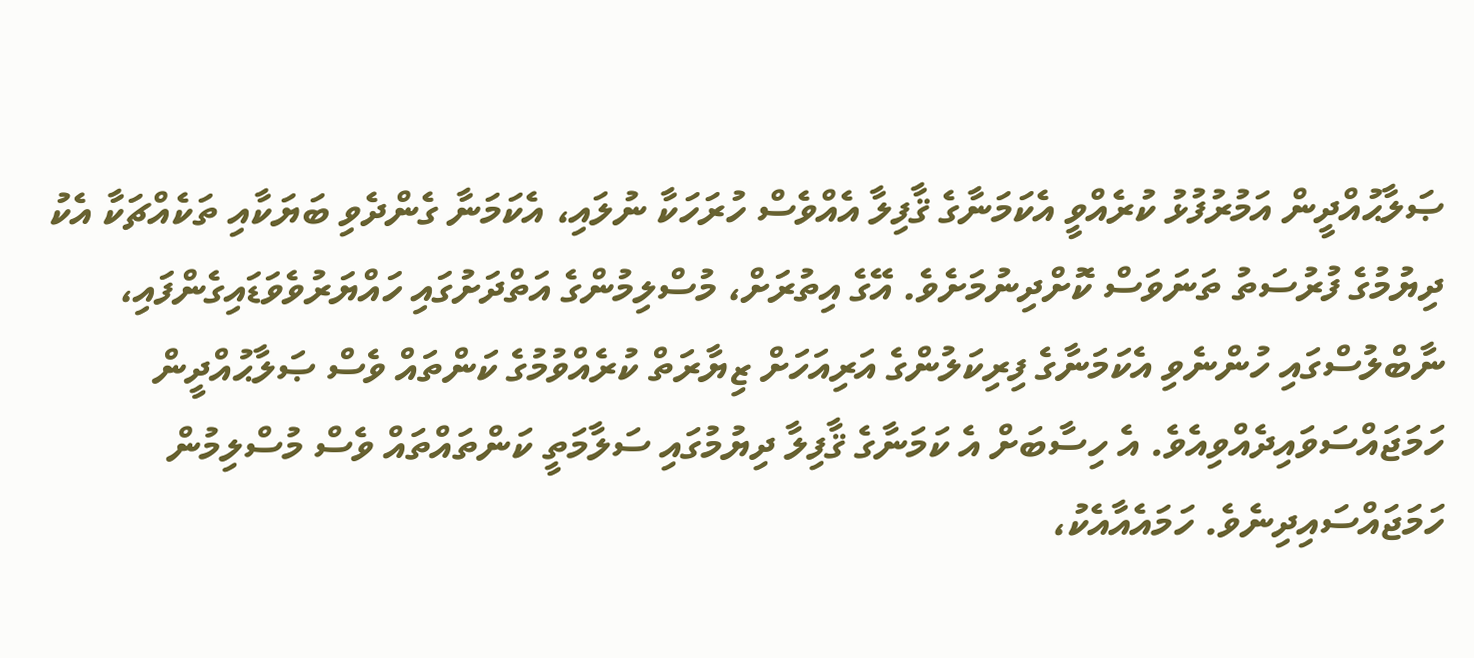ޞަލާޙުއްދީން އަމުރުފުޅު ކުރެއްވީ އެކަމަނާގެ ޤާފިލާ އެއްވެސް ހުރަހަކާ ނުލައި، އެކަމަނާ ގެންދެވި ބަޔަކާއި ތަކެއްޗަކާ އެކު ދިޔުމުގެ ފުރުސަތު ތަނަވަސް ކޮށްދިނުމަށެވެ. އޭގެ އިތުރަށް، މުސްލިމުންގެ އަތްދަށުގައި ހައްޔަރުވެވަޑައިގެންފައި، ނާބްލުސްގައި ހުންނެވި އެކަމަނާގެ ފިރިކަލުންގެ އަރިއަހަށް ޒިޔާރަތް ކުރެއްވުމުގެ ކަންތައް ވެސް ޞަލާޙުއްދީން ހަމަޖައްސަވައިދެއްވިއެވެ. އެ ހިސާބަށް އެ ކަމަނާގެ ޤާފިލާ ދިޔުމުގައި ސަލާމަތީ ކަންތައްތައް ވެސް މުސްލިމުން ހަމަޖައްސައިދިނެވެ. ހަމައެއާއެކު،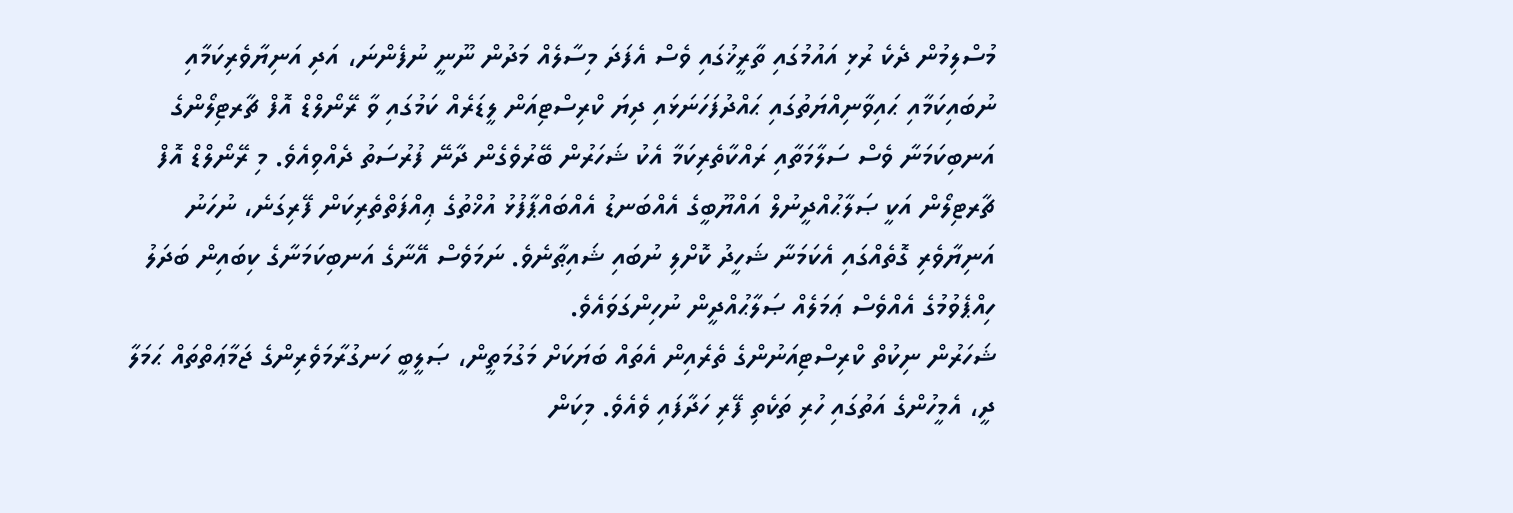މުސްލިމުން ދެކެ ރުޅި އައުމުގައި ތާރީޚުގައި ވެސް އެފަދަ މިސާލެއް މަދުން ނޫނީ ނުފެންނަ، އަދި އަނިޔާވެރިކަމާއި ނުބައިކަމާއި ޙައިވާނިއްޔަތުގައި ޙައްދުފަހަނަޅައި ދިޔަ ކްރިސްޓިއަން ލީޑަރެއް ކަމުގައި ވާ ރޭނޯލްޑް އޮފް ޗާރޓިލޯންގެ އަނބިކަމަނާ ވެސް ސަލާމަތާއި ރައްކާތެރިކަމާ އެކު ޝަހަރުން ބޭރުވެގެން ދާނޭ ފުރުސަތު ދެއްވިއެވެ. މި ރޭނޯލްޑް އޮފް ޗާރޓިލޯން އަކީ ޞަލާޙުއްދީނުލް އައްޔޫބީގެ އެއްބަނޑު އެއްބައްޕާފުޅު އުޚްތުގެ ޢިއްފަތްތެރިކަން ފޭރިގަނެ، ނުހަނު އަނިޔާވެރި ގޮތެއްގައި އެކަމަނާ ޝަހީދު ކޮށްލި ނުބައި ޝައިޠާނެވެ. ނަމަވެސް އޭނާގެ އަނބިކަމަނާގެ ކިބައިން ބަދަލު ހިއްޕެވުމުގެ އެއްވެސް ޢަމަލެއް ޞަލާޙުއްދީން ނުހިންގަވައެވެ.
ޝަހަރުން ނިކުތް ކްރިސްޓިއަނުންގެ ތެރެއިން އެތައް ބަޔަކަށް މަގުމަތީން، ޞަލީބީ ހަނގުރާމަވެރިންގެ ޖަމާޢަތްތައް ޙަމަލާ ދީ، އެމީހުންގެ އަތުގައި ހުރި ތަކެތި ފޭރި ހަދާފައި ވެއެވެ. މިކަން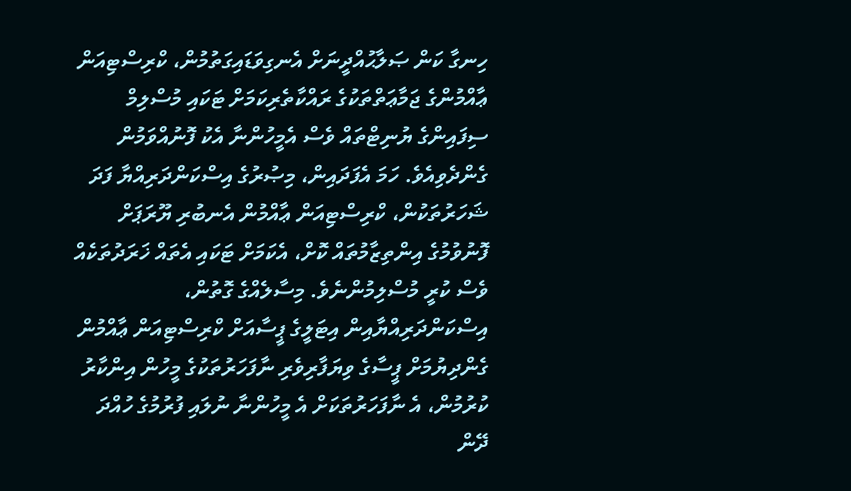ހިނގާ ކަން ޞަލާޙުއްދީނަށް އެނގިވަޑައިގަތުމުން، ކްރިސްޓިއަން ޢާއްމުންގެ ޖަމާޢަތްތަކުގެ ރައްކާތެރިކަމަށް ޓަކައި މުސްލިމް ސިފައިންގެ ޔުނިޓްތައް ވެސް އެމީހުންނާ އެކު ފޮނުއްވަމުން ގެންދެވިއެވެ. ހަމަ އެފަދައިން، މިޞުރުގެ އިސްކަންދަރިއްޔާ ފަދަ ޝަހަރުތަކުން، ކްރިސްޓިއަން ޢާއްމުން އެނބުރި ޔޫރަޕަށް ފޮނުވުމުގެ އިންތިޒާމުތައް ކޮށް، އެކަމަށް ޓަކައި އެތައް ޚަރަދުތަކެއް ވެސް ކުރީ މުސްލިމުންނެވެ. މިސާލެއްގެ ގޮތުން، އިސްކަންދަރިއްޔާއިން އިޓަލީގެ ޕީސާއަށް ކްރިސްޓިއަން ޢާއްމުން ގެންދިޔުމަށް ޕީސާގެ ވިޔަފާރިވެރި ނާފަހަރުތަކުގެ މީހުން އިންކާރު ކުރުމުން، އެ ނާފަހަރުތަކަށް އެ މީހުންނާ ނުލައި ފުރުމުގެ ހުއްދަ ދޭން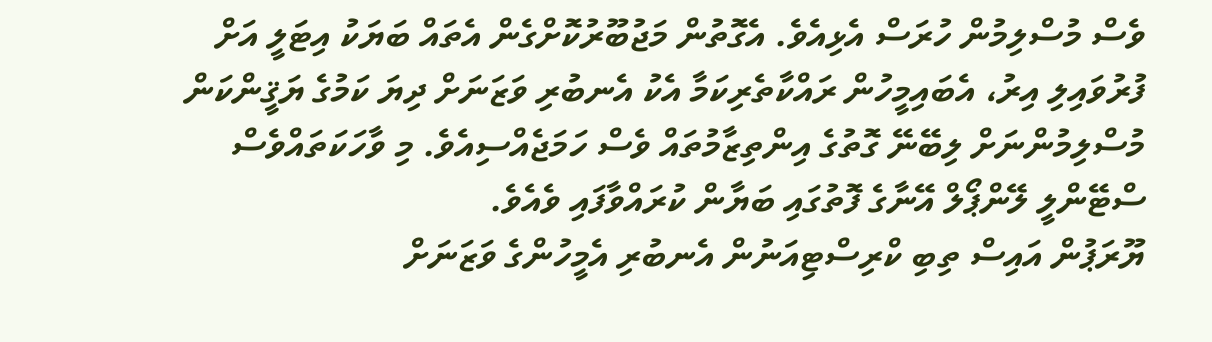ވެސް މުސްލިމުން ހުރަސް އެޅިއެވެ. އެގޮތުން މަޖުބޫރުކޮށްގެން އެތައް ބަޔަކު އިޓަލީ އަށް ފުރުވައިލި އިރު، އެބައިމީހުން ރައްކާތެރިކަމާ އެކު އެނބުރި ވަޒަނަށް ދިޔަ ކަމުގެ ޔަޤީންކަން މުސްލިމުންނަށް ލިބޭނޭ ގޮތުގެ އިންތިޒާމުތައް ވެސް ހަމަޖެއްސިއެވެ. މި ވާހަކަތައްވެސް ސްޓޭންލީ ލޭންޕޯލް އޭނާގެ ފޮތުގައި ބަޔާން ކުރައްވާފައި ވެއެވެ.
ޔޫރަޕުން އައިސް ތިބި ކްރިސްޓިއަނުން އެނބުރި އެމީހުންގެ ވަޒަނަށް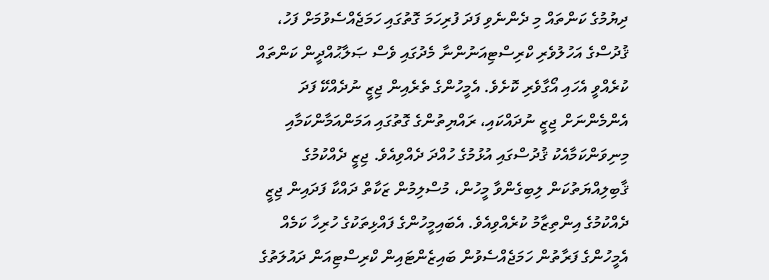ދިޔުމުގެ ކަންތައް މި ދެންނެވި ފަދަ ފުރިހަމަ ގޮތުގައި ހަމަޖެއްސެވުމަށް ފަހު، ޤުދުސްގެ އަހުލުވެރި ކްރިސްޓިއަނުންނާ މެދުގައި ވެސް ޞަލާޙުއްދީން ކަންތައް ކުރެއްވީ އެހައި އޯގާވެރި ކޮށެވެ. އެމީހުންގެ ތެރެއިން ޖިޒީ ނުދެއްކޭ ފަދަ އެންމެންނަށް ޖިޒީ ނުދައްކައި، ރައްޔިތުންގެ ގޮތުގައި އަމަންއަމާންކަމާއި މިނިވަންކަމާއެކު ޤުދުސްގައި އުޅުމުގެ ހުއްދަ ދެއްވިއެވެ. ޖިޒީ ދެއްކުމުގެ ޤާބިލިއްޔަތުކަން ލިބިގެންވާ މީހުން، މުސްލިމުން ޒަކާތް ދައްކާ ފަދައިން ޖިޒީ ދެއްކުމުގެ އިންތިޒާމު ކުރެއްވިއެވެ. އެބައިމީހުންގެ ފައްޅިތަކުގެ ހުރިހާ ކަމެއް އެމީހުންގެ ފަރާތުން ހަމަޖެއްސެވުން ބައިޒެންޓައިން ކްރިސްޓިއަން ދައުލަތުގެ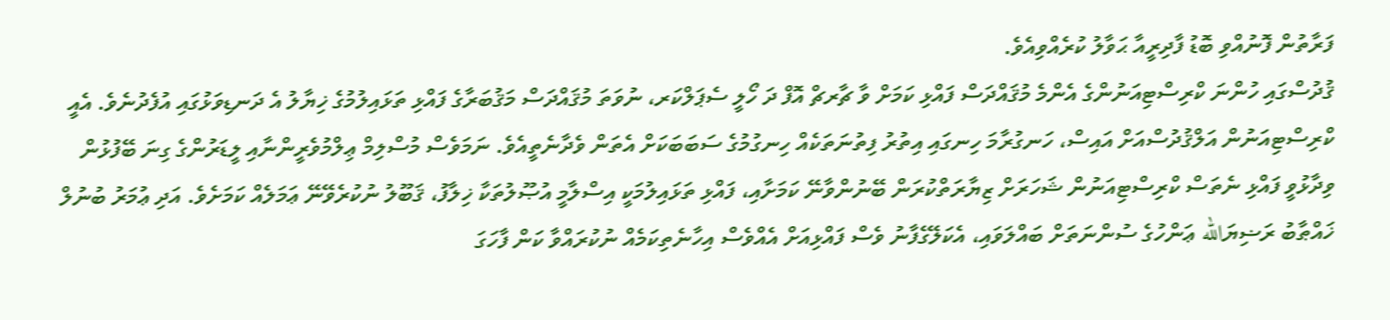ފަރާތުން ފޮނުއްވި ބޮޑު ފާދިރީއާ ޙަވާލު ކުރެއްވިއެވެ.
ޤުދުސްގައި ހުންނަ ކްރިސްޓިއަނުންގެ އެންމެ މުޤައްދަސް ފައްޅި ކަމަށް ވާ ޗާރޗް އޮފް ދަ ހޯލީ ސެޕަލްކަރ، ނުވަތަ މުޤައްދަސް މަޤުބަރާގެ ފައްޅި ތަޅައިލުމުގެ ޚިޔާލު އެ ދަނޑިވަޅުގައި އުފެދުނެވެ. އެއީ ކްރިސްޓިއަނުން އަލްޤުދުސްއަށް އައިސް، ހަނގުރާމަ ހިނގައި އިތުރު ފިތުނަތަކެއް ހިނގުމުގެ ސަބަބަކަށް އެތަން ވެދާނެތީއެވެ. ނަމަވެސް މުސްލިމް ޢިލްމުވެރީންނާއި ލީޑަރުންގެ ގިނަ ބޭފުޅުން ވިދާޅުވީ ފައްޅި ނެތަސް ކްރިސްޓިއަނުން ޝަހަރަށް ޒިޔާރަތްކުރަން ބޭނުންވާނޭ ކަމަށާއި، ފައްޅި ތަޅައިލުމަކީ އިސްލާމީ އުޞޫލުތަކާ ޚިލާފު، ޤަބޫލު ނުކުރެވޭނޭ ޢަމަލެއް ކަމަށެވެ. އަދި ޢުމަރު ބުނުލް ޚައްޠާބު ރަޟިޔަالله ޢަންހުގެ ސުންނަތަށް ބައްލަވައި، އެކަލޭގެފާނު ވެސް ފައްޅިއަށް އެއްވެސް އިހާނެތިކަމެއް ނުކުރައްވާ ކަން ފާހަގަ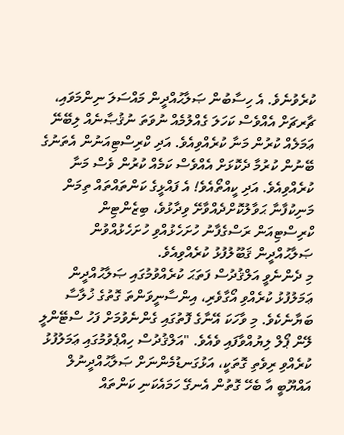ކުރެވުނެވެ. އެ ހިސާބުން ޞަލާޙުއްދީން މައްސަލަ ނިންމަވައި، ޗާރޗަށް އެއްވެސް ކަހަލަ ގެއްލުމެއް ނުވަތަ ނުޤުޞާނެއް ލިބޭނޭ ޢަމަލެއް ކުރުން މަނާ ކުރެއްވިއެވެ. އަދި ކްރިސްޓިއަނުން އެތަނުގެ ބޭނުން ކުރުމާ ދެކޮޅަށް އެއްވެސް ކަމެއް ކުރުން ވެސް މަނާ ކުރެއްވިއެވެ. އަދި ކީއްތޯއެވެ! އެ ފައްޅީގެ ކަންތައްތައް ތިމަން މަނިކުފާނާ ޙަވާލުކޮށްދެއްވާށޭ ވިދާޅުވެ، ބިޒެންޓިން ކްރިސްޓިއަން ރަސްގެފާނު ހުށަހެޅުއްވި ހުށަހެޅުއްވުން ޞަލާޙުއްދީން ޤަބޫލުފުޅު ކުރެއްވިއެވެ.
މި ދެންނެވީ އަލްޤުދުސް ފަތަޙަ ކުރެއްވުމުގައި ޞަލާޙުއްދީން ޢަމަލުފުޅު ކުރެއްވި އޯގާވެރި، އިންސާނީވަންތަ ގޮތުގެ ޚުލާސާ ބަޔާނެކެވެ. މި ވާހަކަ އޭނާގެ ފޮތުގައި ގެންނެވުމަށް ފަހު ސްޓޭންލީ ލޭން ޕޯލް ލިޔުއްވާފައި ވެއެވެ. "އަލްޤުދުސް ހިއްޕެވުމުގައި ޢަމަލުފުޅު ކުރެއްވި ރިވެތި ގޮތަކީ، އަޅުގަނޑުމެންނަށް ޞަލާޙުއްދީނުލް އައްޔޫބީ އާ ބެހޭ ގޮތުން އެނގޭ ހަމައެކަނި ކަންތައް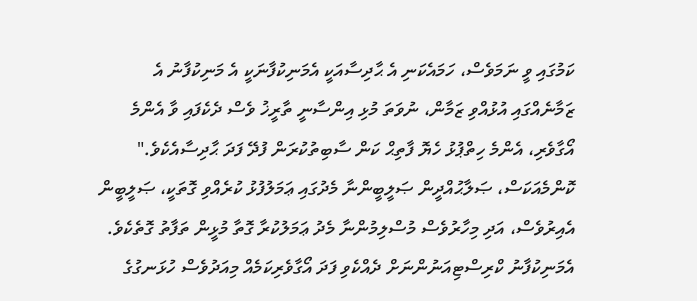ކަމުގައި ވީ ނަމަވެސް، ހަމައެކަނި އެ ޙާދިސާއަކީ އެމަނިކުފާނަކީ އެ މަނިކުފާނު އެ ޒަމާނެއްގައި އުޅުއްވި ޒަމާން، ނުވަތަ މުޅި އިންސާނީ ތާރީޚު ވެސް ދެކެފައި ވާ އެންމެ އޯގާވެރި، އެންމެ ހިތްޕުޅު ހެޔޮ ފާތިޙް ކަން ސާބިތުކުރަން ފުދޭ ފަދަ ޙާދިސާއެކެވެ."
ކޮންމެއަކަސް، ޞަލާޙުއްދީން ޞަލީބީންނާ މެދުގައި ޢަމަލުފުޅު ކުރެއްވި ގޮތަކީ، ޞަލީބީން އެއިރުވެސް، އަދި މިހާރުވެސް މުސްލިމުންނާ މެދު ޢަމަލުކުރާ ގޮތާ މުޅީން ތަފާތު ގޮތެކެވެ. އެމަނިކުފާނު ކްރިސްޓިއަނުންނަށް ދެއްކެވި ފަދަ އޯގާވެރިކަމެއް މިއަދުވެސް ހުޅަނގުގެ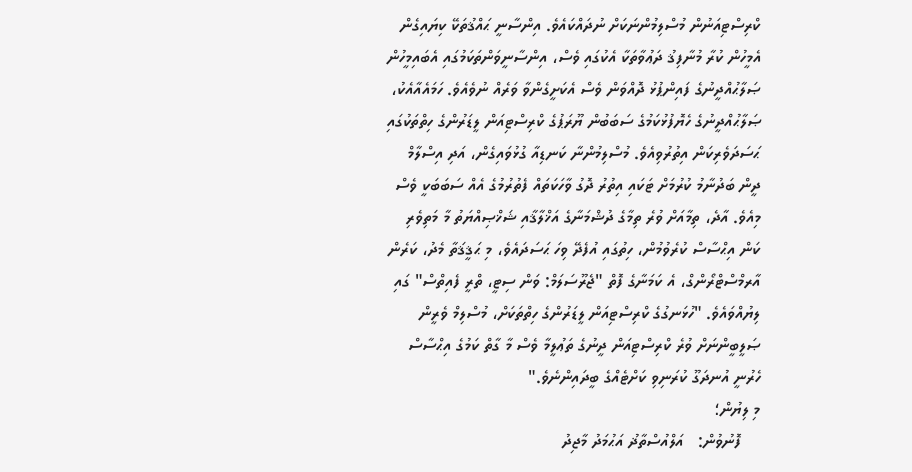ކްރިސްޓިއަނުން މުސްލިމުންނަކަށް ނުދައްކައެވެ. އިންސާނީ ޙައްޤުތަކޭ ކިޔައިގެން އެމީހުން ކުރާ މުނާފިޤު ދަޢުވާތަކާ އެކުގައި ވެސް، އިންސާނީވަންތަކަމުގައި އެބައިމީހުން ޞަލާޙުއްދީނުގެ ފައިންޕުޅު ދޮއްވަން ވެސް އެކަށީގެންވާ ވަރެއް ނުވެއެވެ. ހަމައެއާއެކު، ޞަލާޙުއްދީނުގެ ހެޔޮފުޅުކަމުގެ ސަބަބުން ޔޫރަޕުގެ ކްރިސްޓިއަން ލީޑަރުންގެ ހިތްތަކުގައި ޙަސަދަވެރިކަން އިތުރުވިއެވެ. މުސްލިމުންނާ ކަނޑިއާ ގުޅުވައިގެން، އަދި އިސްލާމް ދީން ބަދުނާމު ކުރުމަށް ޓަކައި އިތުރު ދޮގު ވާހަކަތައް ފެތުރުމުގެ އެއް ސަބަބަކީ ވެސް މިއެވެ. އާދެ، ތިމާއަށް ވުރެ ތިމާގެ ދުޝްމަނާގެ އަޚްލާޤާއި ޝަޚްޞިއްޔަތު މާ މަތިވެރި ކަން އިޙްސާސް ކުރެވުމުން، ހިތުގައި އުފެދޭ ވިހަ ޙަސަދައެވެ، މި ޙަޤީޤަތާ މެދު، ކަރެން އާރމްސްޓްރޯންގް، އެ ކަމަނާގެ ފޮތް "ޖެރޫސަލަމް: ވަން ސިޓީ، ތްރީ ފެއިތްސް" ގައި ލިޔުއްވައެވެ. "ހުޅަނގުގެ ކްރިސްޓިއަން ލީޑަރުންގެ ހިތްތަކަށް، މުސްލިމް ވެރީން ޞަލީބީންނަށް ވުރެ ކްރިސްޓިއަން ދީނުގެ ތަޢުލީމާ ވެސް މާ ގާތް ކަމުގެ އިޙްސާސް ހެރުނީ އުނދަގޫ ކުރަނިވި ކަށްޓެއްގެ ބީދައިންނެވެ."
މި ލިޔުން؛
    ފޮނުވުން:   އަލްއުސްތާޛު އަޙުމަދު މާޖިދު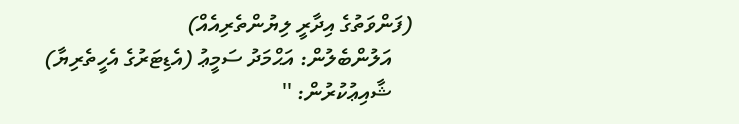(ފަންވަތުގެ އިދާރީ ލިޔުންތެރިއެއް)
    އަލުންބެލުން: އަޙްމަދު ސަމީޢު (އެޑިޓަރުގެ އެހީތެރިޔާ)
    ޝާއިޢުކުރުން: ''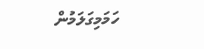ހަމަމިގަލަމުން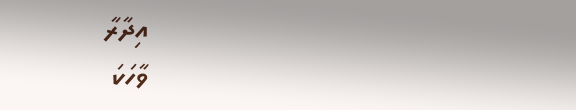އިދާރާ
ވާހަކަ